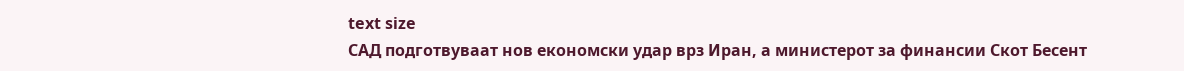text size
САД подготвуваат нов економски удар врз Иран, а министерот за финансии Скот Бесент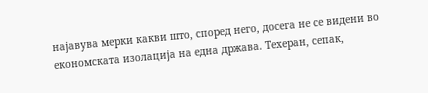најавува мерки какви што, според него, досега не се видени во економската изолација на една држава. Техеран, сепак,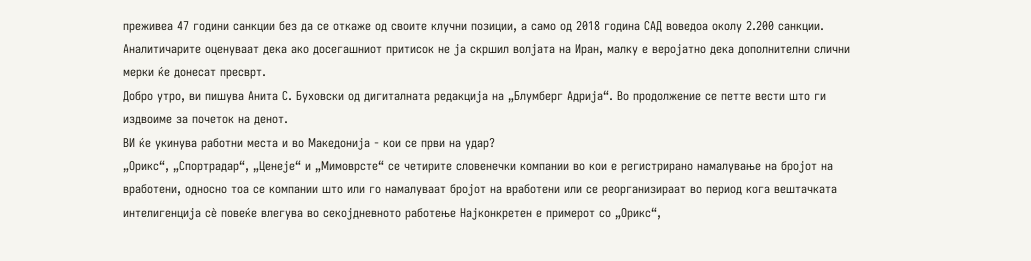преживеа 47 години санкции без да се откаже од своите клучни позиции, а само од 2018 година САД воведоа околу 2.200 санкции. Аналитичарите оценуваат дека ако досегашниот притисок не ја скршил волјата на Иран, малку е веројатно дека дополнителни слични мерки ќе донесат пресврт.
Добро утро, ви пишува Анита С. Буховски од дигиталната редакција на „Блумберг Адрија“. Во продолжение се петте вести што ги издвоиме за почеток на денот.
ВИ ќе укинува работни места и во Македонија - кои се први на удар?
„Орикс“, „Спортрадар“, „Ценеје“ и „Мимоврсте“ се четирите словенечки компании во кои е регистрирано намалување на бројот на вработени, односно тоа се компании што или го намалуваат бројот на вработени или се реорганизираат во период кога вештачката интелигенција сè повеќе влегува во секојдневното работење Најконкретен е примерот со „Орикс“,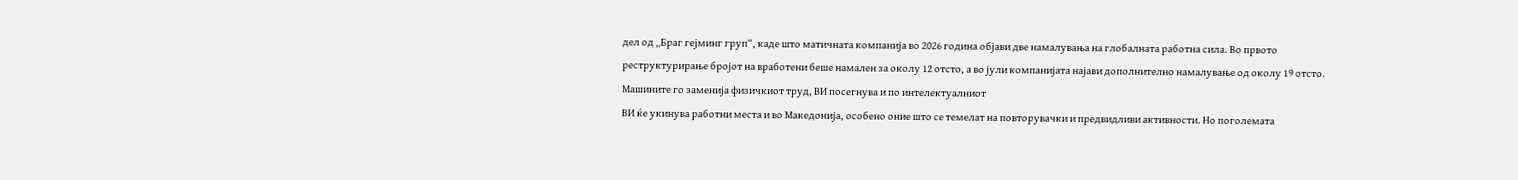дел од „Браг гејминг груп“, каде што матичната компанија во 2026 година објави две намалувања на глобалната работна сила. Во првото реструктурирање бројот на вработени беше намален за околу 12 отсто, а во јули компанијата најави дополнително намалување од околу 19 отсто.
Машините го заменија физичкиот труд, ВИ посегнува и по интелектуалниот
ВИ ќе укинува работни места и во Македонија, особено оние што се темелат на повторувачки и предвидливи активности. Но поголемата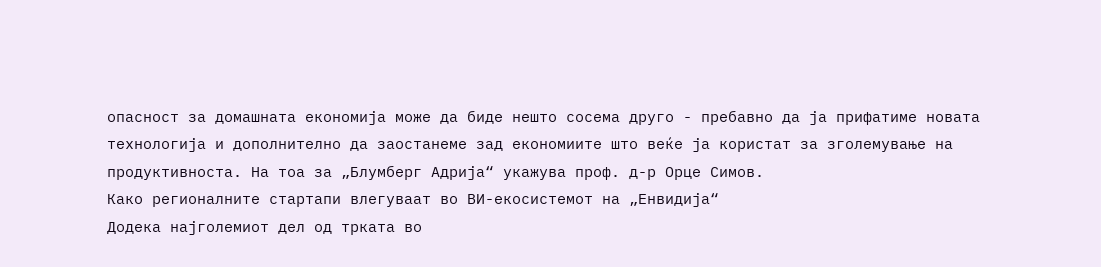опасност за домашната економија може да биде нешто сосема друго - пребавно да ја прифатиме новата технологија и дополнително да заостанеме зад економиите што веќе ја користат за зголемување на продуктивноста. На тоа за „Блумберг Адрија“ укажува проф. д-р Орце Симов.
Како регионалните стартапи влегуваат во ВИ-екосистемот на „Енвидија“
Додека најголемиот дел од трката во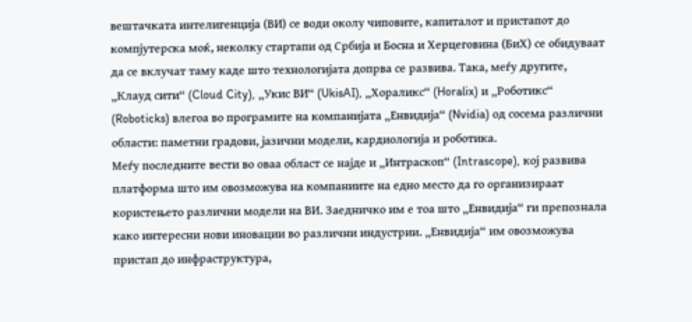вештачката интелигенција (ВИ) се води околу чиповите, капиталот и пристапот до компјутерска моќ, неколку стартапи од Србија и Босна и Херцеговина (БиХ) се обидуваат да се вклучат таму каде што технологијата допрва се развива. Така, меѓу другите, „Клауд сити“ (Cloud City), „Укис ВИ“ (UkisAI), „Хораликс“ (Horalix) и „Роботикс“ (Roboticks) влегоа во програмите на компанијата „Енвидија“ (Nvidia) од сосема различни области: паметни градови, јазични модели, кардиологија и роботика.
Меѓу последните вести во оваа област се најде и „Интраскоп“ (Intrascope), кој развива платформа што им овозможува на компаниите на едно место да го организираат користењето различни модели на ВИ. Заедничко им е тоа што „Енвидија“ ги препознала како интересни нови иновации во различни индустрии. „Енвидија“ им овозможува пристап до инфраструктура,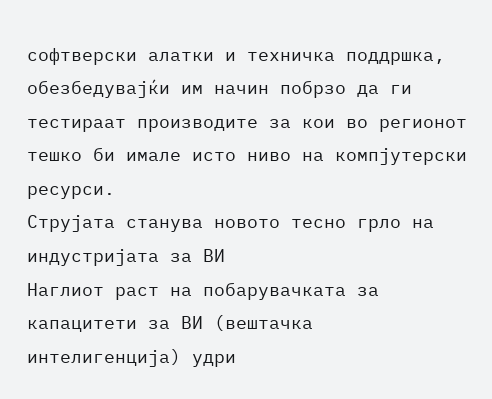софтверски алатки и техничка поддршка, обезбедувајќи им начин побрзо да ги тестираат производите за кои во регионот тешко би имале исто ниво на компјутерски ресурси.
Струјата станува новото тесно грло на индустријата за ВИ
Наглиот раст на побарувачката за капацитети за ВИ (вештачка интелигенција) удри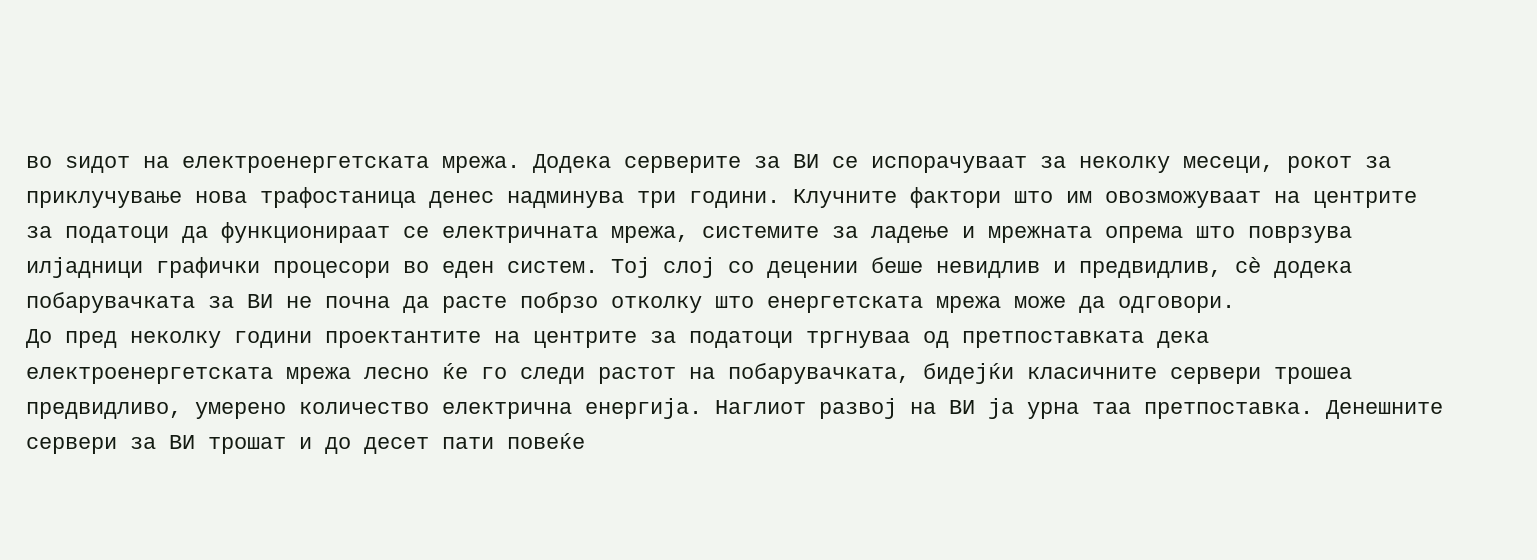во ѕидот на електроенергетската мрежа. Додека серверите за ВИ се испорачуваат за неколку месеци, рокот за приклучување нова трафостаница денес надминува три години. Клучните фактори што им овозможуваат на центрите за податоци да функционираат се електричната мрежа, системите за ладење и мрежната опрема што поврзува илјадници графички процесори во еден систем. Тој слој со децении беше невидлив и предвидлив, сè додека побарувачката за ВИ не почна да расте побрзо отколку што енергетската мрежа може да одговори.
До пред неколку години проектантите на центрите за податоци тргнуваа од претпоставката дека електроенергетската мрежа лесно ќе го следи растот на побарувачката, бидејќи класичните сервери трошеа предвидливо, умерено количество електрична енергија. Наглиот развој на ВИ ја урна таа претпоставка. Денешните сервери за ВИ трошат и до десет пати повеќе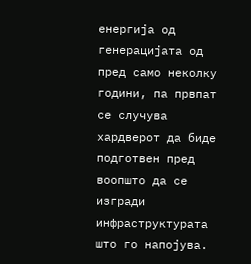енергија од генерацијата од пред само неколку години, па првпат се случува хардверот да биде подготвен пред воопшто да се изгради инфраструктурата што го напојува.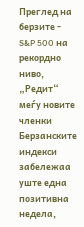Преглед на берзите - S&P 500 на рекордно ниво, „Редит“ меѓу новите членки
Берзанските индекси забележаа уште една позитивна недела,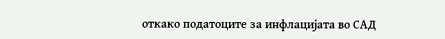откако податоците за инфлацијата во САД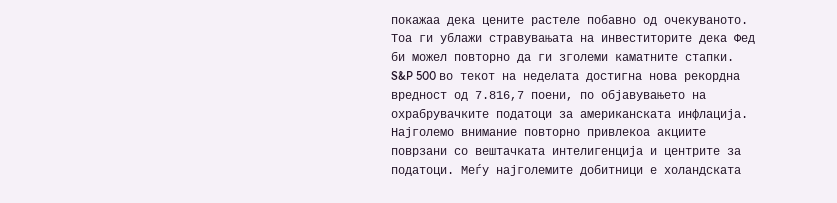покажаа дека цените растеле побавно од очекуваното. Тоа ги ублажи стравувањата на инвеститорите дека Фед би можел повторно да ги зголеми каматните стапки.
S&P 500 во текот на неделата достигна нова рекордна вредност од 7.816,7 поени, по објавувањето на охрабрувачките податоци за американската инфлација. Најголемо внимание повторно привлекоа акциите поврзани со вештачката интелигенција и центрите за податоци. Меѓу најголемите добитници е холандската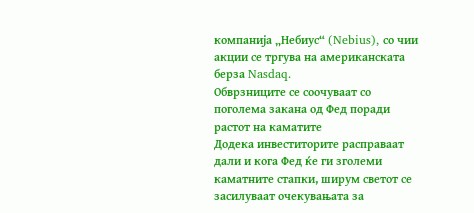компанија „Небиус“ (Nebius), со чии акции се тргува на американската берза Nasdaq.
Обврзниците се соочуваат со поголема закана од Фед поради растот на каматите
Додека инвеститорите расправаат дали и кога Фед ќе ги зголеми каматните стапки, ширум светот се засилуваат очекувањата за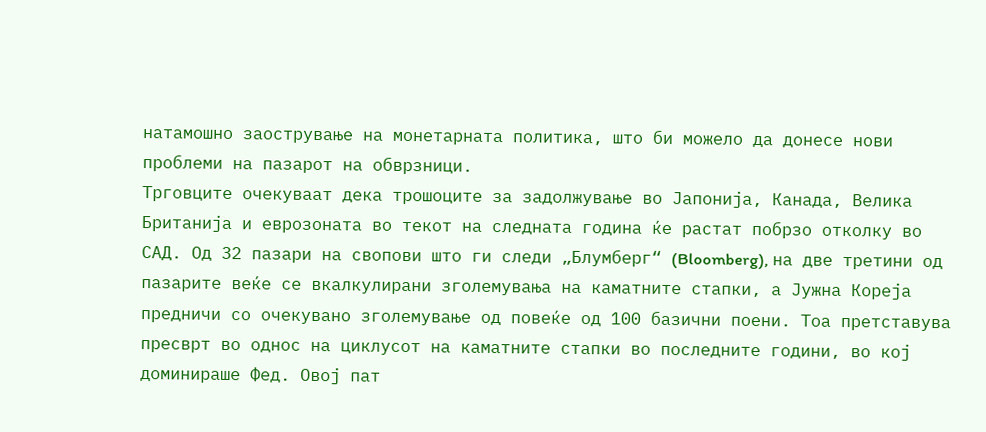натамошно заострување на монетарната политика, што би можело да донесе нови проблеми на пазарот на обврзници.
Трговците очекуваат дека трошоците за задолжување во Јапонија, Канада, Велика Британија и еврозоната во текот на следната година ќе растат побрзо отколку во САД. Од 32 пазари на свопови што ги следи „Блумберг“ (Bloomberg), на две третини од пазарите веќе се вкалкулирани зголемувања на каматните стапки, а Јужна Кореја предничи со очекувано зголемување од повеќе од 100 базични поени. Тоа претставува пресврт во однос на циклусот на каматните стапки во последните години, во кој доминираше Фед. Овој пат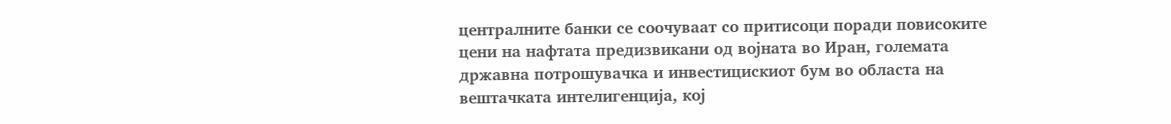централните банки се соочуваат со притисоци поради повисоките цени на нафтата предизвикани од војната во Иран, големата државна потрошувачка и инвестицискиот бум во областа на вештачката интелигенција, кој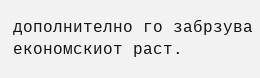дополнително го забрзува економскиот раст.